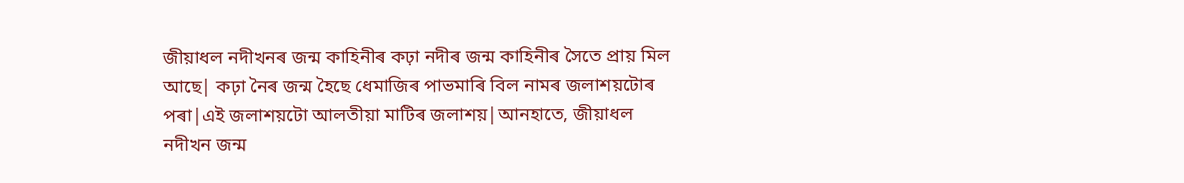জীয়াধল নদীখনৰ জন্ম কাহিনীৰ কঢ়া নদীৰ জন্ম কাহিনীৰ সৈতে প্ৰায় মিল আছে| কঢ়া নৈৰ জন্ম হৈছে ধেমাজিৰ পাভমাৰি বিল নামৰ জলাশয়টোৰ পৰা|এই জলাশয়টো আলতীয়া মাটিৰ জলাশয়|আনহাতে, জীয়াধল নদীখন জন্ম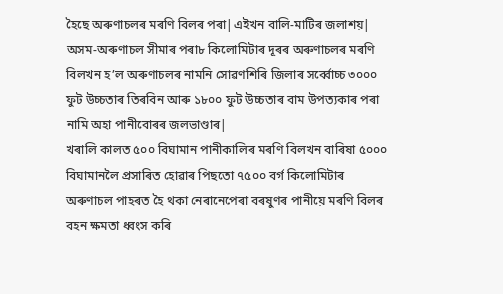হৈছে অৰুণাচলৰ মৰণি বিলৰ পৰা|এইখন বালি-মাটিৰ জলাশয়| অসম-অৰুণাচল সীমাৰ পৰা৮ কিলোমিটাৰ দূৰৰ অৰুণাচলৰ মৰণি বিলখন হ’ল অৰুণাচলৰ নামনি সোৱণশিৰি জিলাৰ সৰ্ব্বোচ্চ ৩০০০ ফুট উচ্চতাৰ তিৰবিন আৰু ১৮০০ ফুট উচ্চতাৰ বাম উপত্যকাৰ পৰা নামি অহা পানীবোৰৰ জলভাণ্ডাৰ|
খৰালি কালত ৫০০ বিঘামান পানীকালিৰ মৰণি বিলখন বাৰিষা ৫০০০ বিঘামানলৈ প্ৰসাৰিত হোৱাৰ পিছতো ৭৫০০ বৰ্গ কিলোমিটাৰ অৰুণাচল পাহৰত হৈ থকা নেৰানেপেৰা বৰষুণৰ পানীয়ে মৰণি বিলৰ বহন ক্ষমতা ধ্বংস কৰি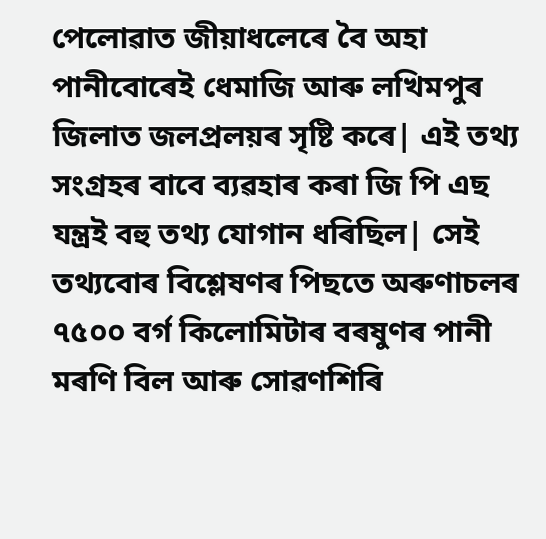পেলোৱাত জীয়াধলেৰে বৈ অহা পানীবোৰেই ধেমাজি আৰু লখিমপুৰ জিলাত জলপ্ৰলয়ৰ সৃষ্টি কৰে| এই তথ্য সংগ্ৰহৰ বাবে ব্যৱহাৰ কৰা জি পি এছ যন্ত্ৰই বহু তথ্য যোগান ধৰিছিল| সেই তথ্যবোৰ বিশ্লেষণৰ পিছতে অৰুণাচলৰ ৭৫০০ বৰ্গ কিলোমিটাৰ বৰষুণৰ পানী মৰণি বিল আৰু সোৱণশিৰি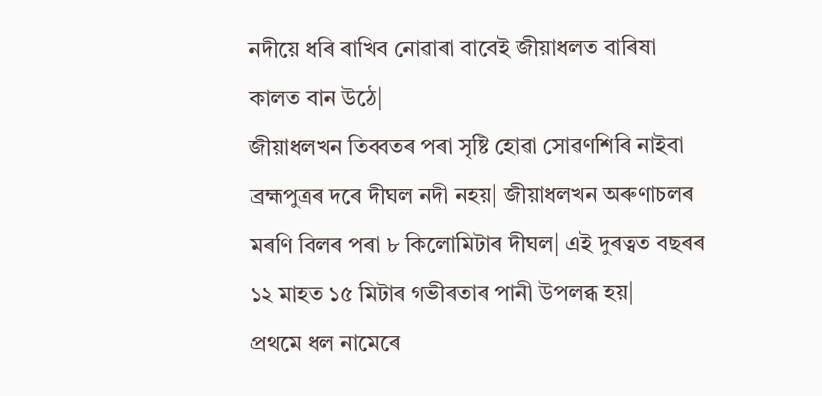নদীয়ে ধৰি ৰাখিব নোৱাৰা বাবেই জীয়াধলত বাৰিষা কালত বান উঠে|
জীয়াধলখন তিব্বতৰ পৰা সৃষ্টি হোৱা সোৱণশিৰি নাইবা ব্ৰহ্মপুত্ৰৰ দৰে দীঘল নদী নহয়| জীয়াধলখন অৰুণাচলৰ মৰণি বিলৰ পৰা ৮ কিলোমিটাৰ দীঘল| এই দুৰত্বত বছৰৰ ১২ মাহত ১৫ মিটাৰ গভীৰতাৰ পানী উপলব্ধ হয়|
প্ৰথমে ধল নামেৰে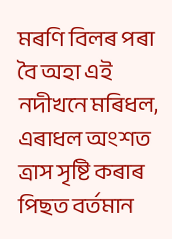মৰণি বিলৰ পৰা বৈ অহা এই নদীখনে মৰিধল, এৰাধল অংশত ত্ৰাস সৃষ্টি কৰাৰ পিছত বৰ্তমান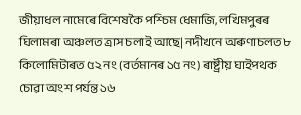জীয়াধল নামেৰে বিশেষকৈ পশ্চিম ধেমাজি, লখিমপুৰৰ ঘিলামৰা অঞ্চলত ত্ৰাস চলাই আছে| নদীখনে অৰুণাচলত ৮ কিলোমিটাৰত ৫২ নং (বৰ্তমানৰ ১৫ নং) ৰাষ্ট্ৰীয় ঘাইপথক চোৱা অংশ পৰ্যন্ত ১৬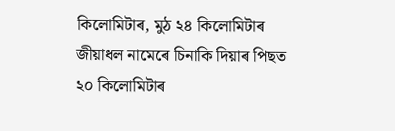কিলোমিটাৰ, মুঠ ২৪ কিলোমিটাৰ জীয়াধল নামেৰে চিনাকি দিয়াৰ পিছত ২০ কিলোমিটাৰ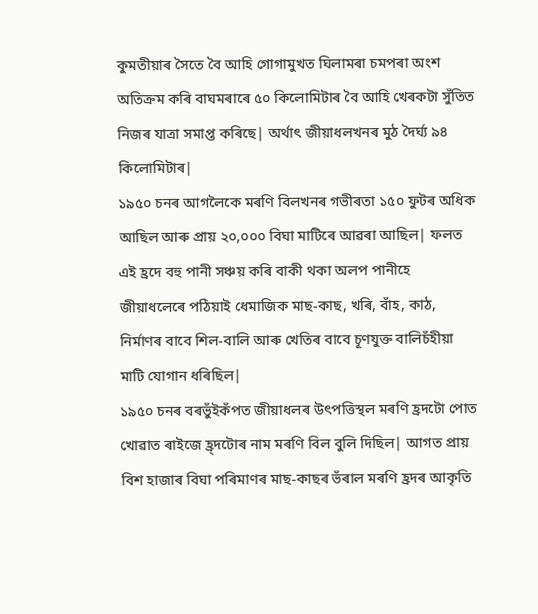কুমতীয়াৰ সৈতে বৈ আহি গোগামুখত ঘিলামৰা চমপৰা অংশ অতিক্ৰম কৰি বাঘমৰাৰে ৫০ কিলোমিটাৰ বৈ আহি খেৰকটা সুঁতিত নিজৰ যাত্ৰা সমাপ্ত কৰিছে| অৰ্থাৎ জীয়াধলখনৰ মুঠ দৈৰ্ঘ্য ৯৪ কিলোমিটাৰ|
১৯৫০ চনৰ আগলৈকে মৰণি বিলখনৰ গভীৰতা ১৫০ ফুটৰ অধিক আছিল আৰু প্ৰায় ২০,০০০ বিঘা মাটিৰে আৱৰা আছিল| ফলত এই হ্ৰদে বহু পানী সঞ্চয় কৰি বাকী থকা অলপ পানীহে জীয়াধলেৰে পঠিয়াই ধেমাজিক মাছ-কাছ, খৰি, বাঁহ, কাঠ, নিৰ্মাণৰ বাবে শিল-বালি আৰু খেতিৰ বাবে চূণযুক্ত বালিচঁহীয়া মাটি যোগান ধৰিছিল|
১৯৫০ চনৰ বৰভুঁইকঁপত জীয়াধলৰ উৎপত্তিস্থল মৰণি হ্ৰদটো পোত খোৱাত ৰাইজে হ্ৰ্দটোৰ নাম মৰণি বিল বুলি দিছিল| আগত প্ৰায় বিশ হাজাৰ বিঘা পৰিমাণৰ মাছ-কাছৰ ভঁৰাল মৰণি হ্ৰদৰ আকৃতি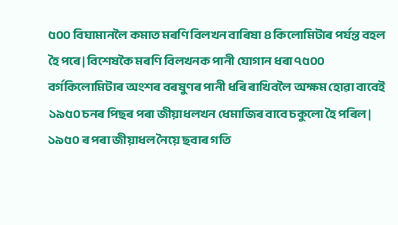৫০০ বিঘামানলৈ কমাত মৰণি বিলখন বাৰিষা ৪ কিলোমিটাৰ পৰ্যন্ত বহল হৈ পৰে| বিশেষকৈ মৰণি বিলখনক পানী যোগান ধৰা ৭৫০০ বৰ্গকিলোমিটাৰ অংশৰ বৰষুণৰ পানী ধৰি ৰাখিবলৈ অক্ষম হোৱা বাবেই ১৯৫০ চনৰ পিছৰ পৰা জীয়াধলখন ধেমাজিৰ বাবে চকুলো হৈ পৰিল|
১৯৫০ ৰ পৰা জীয়াধল নৈয়ে ছবাৰ গতি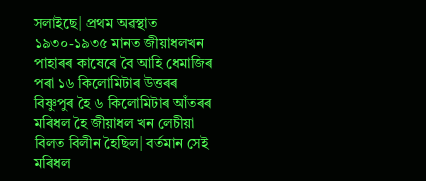সলাইছে| প্ৰথম অৱস্থাত ১৯৩০-১৯৩৫ মানত জীয়াধলখন পাহাৰৰ কাষেৰে বৈ আহি ধেমাজিৰ পৰা ১৬ কিলোমিটাৰ উত্তৰৰ বিষ্ণুপুৰ হৈ ৬ কিলোমিটাৰ আঁতৰৰ মৰিধল হৈ জীয়াধল খন লেচীয়া বিলত বিলীন হৈছিল| বৰ্তমান সেই মৰিধল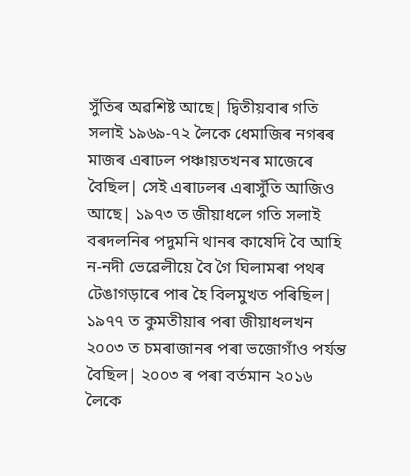সুঁতিৰ অৱশিষ্ট আছে| দ্বিতীয়বাৰ গতি সলাই ১৯৬৯-৭২ লৈকে ধেমাজিৰ নগৰৰ মাজৰ এৰাঢল পঞ্চায়তখনৰ মাজেৰে বৈছিল| সেই এৰাঢলৰ এৰাসুঁতি আজিও আছে| ১৯৭৩ ত জীয়াধলে গতি সলাই বৰদলনিৰ পদুমনি থানৰ কাষেদি বৈ আহি ন-নদী ভেৱেলীয়ে বৈ গৈ ঘিলামৰা পথৰ টেঙাগড়াৰে পাৰ হৈ বিলমুখত পৰিছিল| ১৯৭৭ ত কুমতীয়াৰ পৰা জীয়াধলখন ২০০৩ ত চমৰাজানৰ পৰা ভজোগাঁও পৰ্যন্ত বৈছিল| ২০০৩ ৰ পৰা বৰ্তমান ২০১৬ লৈকে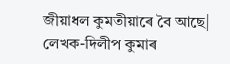জীয়াধল কুমতীয়াৰে বৈ আছে|
লেখক-দিলীপ কুমাৰ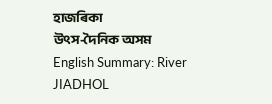হাজৰিকা
উৎস-দৈনিক অসম
English Summary: River JIADHOL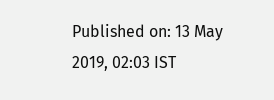Published on: 13 May 2019, 02:03 IST